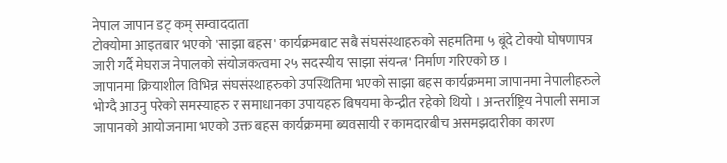नेपाल जापान डट् कम् सम्वाददाता
टोक्योमा आइतबार भएको 'साझा बहस' कार्यक्रमबाट सबै संघसंस्थाहरुको सहमतिमा ५ बूंदे टोक्यो घोषणापत्र जारी गर्दै मेघराज नेपालको संयोजकत्वमा २५ सदस्यीय 'साझा संयन्त्र' निर्माण गरिएको छ ।
जापानमा क्रियाशील विभिन्न संघसंस्थाहरुको उपस्थितिमा भएको साझा बहस कार्यक्रममा जापानमा नेपालीहरुले भोग्दै आउनु परेको समस्याहरु र समाधानका उपायहरु बिषयमा केन्द्रीत रहेको थियो । अन्तर्राष्ट्रिय नेपाली समाज जापानको आयोजनामा भएको उक्त बहस कार्यक्रममा ब्यवसायी र कामदारबीच असमझदारीका कारण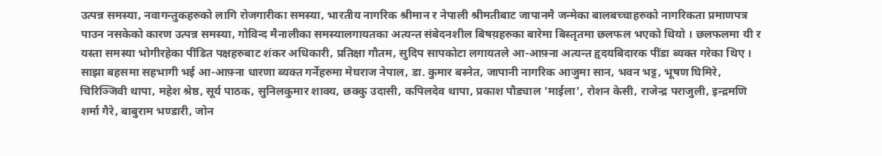उत्पन्न समस्या, नवागन्तुकहरुको लागि रोजगारीका समस्या, भारतीय नागरिक श्रीमान र नेपाली श्रीमतीबाट जापानमै जन्मेका बालबच्चाहरुको नागरिकता प्रमाणपत्र पाउन नसकेको कारण उत्पन्न समस्या, गोविन्द मैनालीका समस्यालगायतका अत्यन्त संबेदनशील बिषय़हरुका बारेमा बिस्तृतमा छलफल भएको थियो । छलफलमा यी र यस्ता समस्या भोगीरहेका पींडित पक्षहरुबाट शंकर अधिकारी, प्रतिक्षा गौतम, सुदिप सापकोटा लगायतले आ-आफ़्ना अत्यन्त हृदयबिदारक पींडा ब्यक्त गरेका थिए ।
साझा बहसमा सहभागी भई आ-आफ़्ना धारणा ब्यक्त गर्नेहरुमा मेघराज नेपाल, डा. कुमार बस्नेत, जापानी नागरिक आजुमा सान, भवन भट्ट, भूषण घिमिरे, चिरिञ्जिवी थापा, महेश श्रेष्ठ, सूर्य पाठक, सुनिलकुमार शाक्य, छक्कु उदासी, कपिलदेव थापा, प्रकाश पौड्याल 'माईला', रोशन केसी, राजेन्द्र पराजुली, इन्द्रमणि शर्मा गैरे, बाबुराम भण्डारी, जोन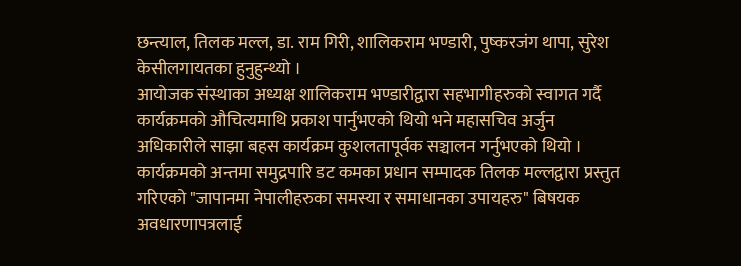छन्त्याल, तिलक मल्ल, डा. राम गिरी, शालिकराम भण्डारी, पुष्करजंग थापा, सुरेश केसीलगायतका हुनुहुन्थ्यो ।
आयोजक संस्थाका अध्यक्ष शालिकराम भण्डारीद्वारा सहभागीहरुको स्वागत गर्दै कार्यक्रमको औचित्यमाथि प्रकाश पार्नुभएको थियो भने महासचिव अर्जुन अधिकारीले साझा बहस कार्यक्रम कुशलतापूर्वक सञ्चालन गर्नुभएको थियो । कार्यक्रमको अन्तमा समुद्रपारि डट कमका प्रधान सम्पादक तिलक मल्लद्वारा प्रस्तुत गरिएको "जापानमा नेपालीहरुका समस्या र समाधानका उपायहरु" बिषयक अवधारणापत्रलाई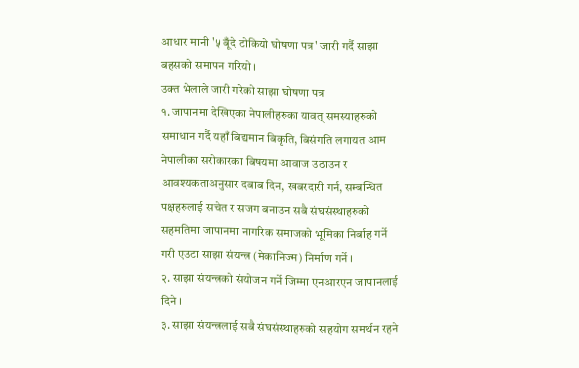आधार मानी '५ बूँदे टोकियो घोषणा पत्र' जारी गर्दै साझा बहसको समापन गरियो ।
उक्त भेलाले जारी गरेको साझा घोषणा पत्र
१. जापानमा देखिएका नेपालीहरुका यावत् समस्याहरुको समाधान गर्दै यहाँ बिद्यमान बिकृति, बिसंगति लगायत आम नेपालीका सरोकारका बिषयमा आवाज उठाउन र आवश्यकताअनुसार दबाब दिन, खबरदारी गर्न, सम्बन्धित पक्षहरुलाई सचेत र सजग बनाउन सबै संघसंस्थाहरुको सहमतिमा जापानमा नागरिक समाजको भूमिका निर्बाह गर्ने गरी एउटा साझा संयन्त्र (मेकानिज्म) निर्माण गर्ने ।
२. साझा संयन्त्रको संयोजन गर्ने जिम्मा एनआरएन जापानलाई दिने ।
३. साझा संयन्त्रलाई सबै संघसंस्थाहरुको सहयोग समर्थन रहने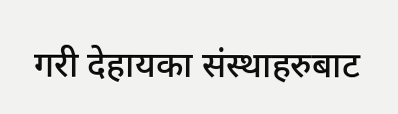गरी देहायका संस्थाहरुबाट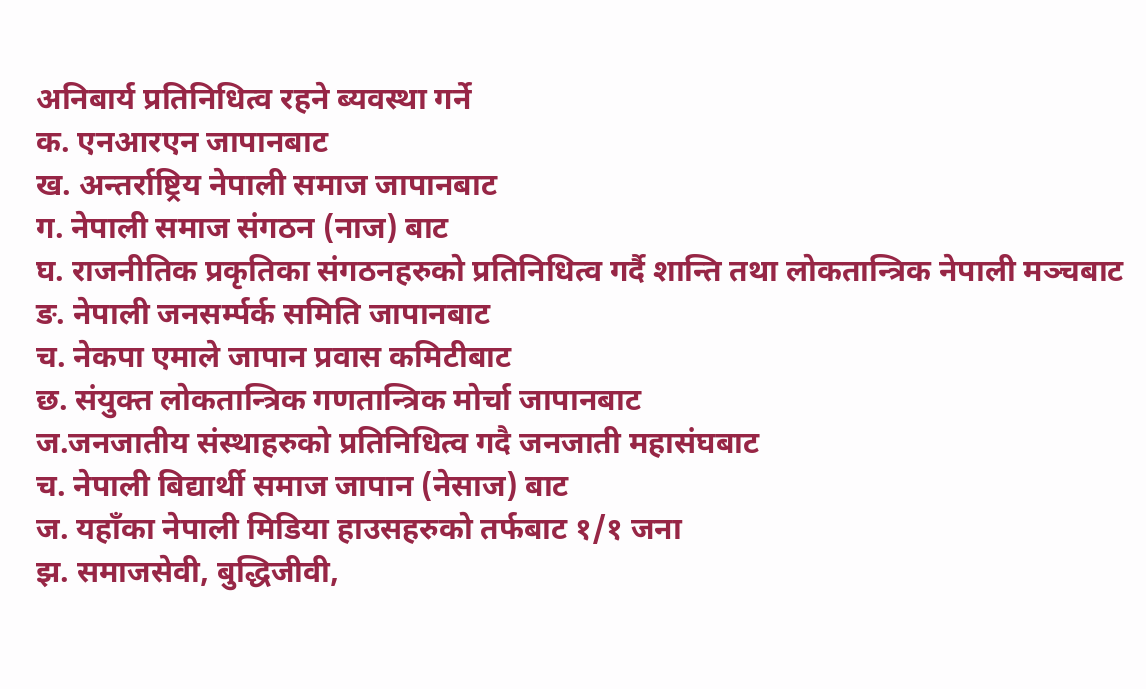अनिबार्य प्रतिनिधित्व रहने ब्यवस्था गर्ने
क. एनआरएन जापानबाट
ख. अन्तर्राष्ट्रिय नेपाली समाज जापानबाट
ग. नेपाली समाज संगठन (नाज) बाट
घ. राजनीतिक प्रकृतिका संगठनहरुको प्रतिनिधित्व गर्दै शान्ति तथा लोकतान्त्रिक नेपाली मञ्चबाट
ङ. नेपाली जनसर्म्पर्क समिति जापानबाट
च. नेकपा एमाले जापान प्रवास कमिटीबाट
छ. संयुक्त लोकतान्त्रिक गणतान्त्रिक मोर्चा जापानबाट
ज.जनजातीय संस्थाहरुको प्रतिनिधित्व गदै जनजाती महासंघबाट
च. नेपाली बिद्यार्थी समाज जापान (नेसाज) बाट
ज. यहाँका नेपाली मिडिया हाउसहरुको तर्फबाट १/१ जना
झ. समाजसेवी, बुद्धिजीवी,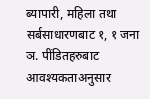ब्यापारी, महिला तथा सर्बसाधारणबाट १, १ जना
ञ. पींडितहरुबाट आवश्यकताअनुसार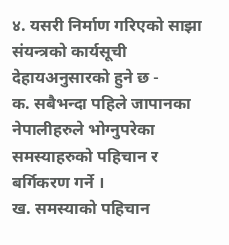४. यसरी निर्माण गरिएको साझा संयन्त्रको कार्यसूची देहायअनुसारको हुने छ -
क. सबैभन्दा पहिले जापानका नेपालीहरुले भोग्नुपरेका समस्याहरुको पहिचान र बर्गिकरण गर्ने ।
ख. समस्याको पहिचान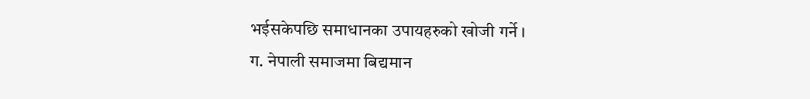भईसकेपछि समाधानका उपायहरुको खोजी गर्ने ।
ग. नेपाली समाजमा बिद्यमान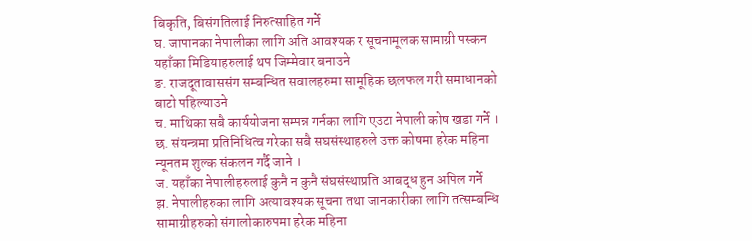बिकृति, बिसंगतिलाई निरुत्साहित गर्ने
घ. जापानका नेपालीका लागि अति आवश्यक र सूचनामूलक सामाग्री पस्कन यहाँका मिडियाहरुलाई थप जिम्मेवार बनाउने
ङ. राजदूतावाससंग सम्बन्धित सवालहरुमा सामूहिक छलफल गरी समाधानको बाटो पहिल्याउने
च. माथिका सबै कार्ययोजना सम्पन्न गर्नका लागि एउटा नेपाली कोष खडा गर्ने ।
छ. संयन्त्रमा प्रतिनिधित्व गरेका सबै सघसंस्थाहरुले उक्त कोषमा हरेक महिना न्यूनतम शुल्क संकलन गर्दै जाने ।
ज. यहाँका नेपालीहरुलाई कुनै न कुनै संघसंस्थाप्रति आबद्ध हुन अपिल गर्ने
झ. नेपालीहरुका लागि अत्यावश्यक सूचना तथा जानकारीका लागि तत्सम्बन्धि सामाग्रीहरुको संगालोकारुपमा हरेक महिना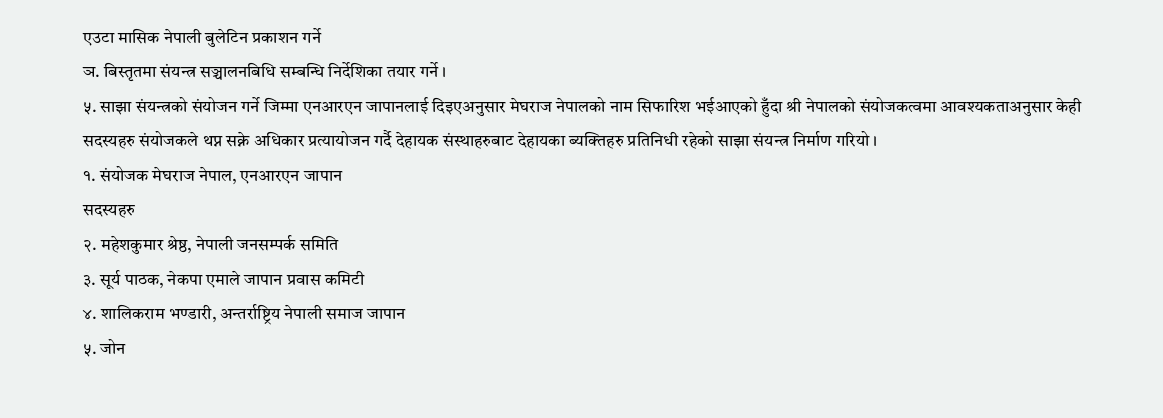एउटा मासिक नेपाली बुलेटिन प्रकाशन गर्ने
ञ. बिस्तृतमा संयन्त्र सञ्चालनबिधि सम्बन्धि निर्देशिका तयार गर्ने ।
५. साझा संयन्त्रको संयोजन गर्ने जिम्मा एनआरएन जापानलाई दिइएअनुसार मेघराज नेपालको नाम सिफारिश भईआएको हुँदा श्री नेपालको संयोजकत्वमा आवश्यकताअनुसार केही सदस्यहरु संयोजकले थप्न सक्ने अधिकार प्रत्यायोजन गर्दै देहायक संस्थाहरुबाट देहायका ब्यक्तिहरु प्रतिनिधी रहेको साझा संयन्त्र निर्माण गरियो ।
१. संयोजक मेघराज नेपाल, एनआरएन जापान
सदस्यहरु
२. महेशकुमार श्रेष्ठ, नेपाली जनसम्पर्क समिति
३. सूर्य पाठक, नेकपा एमाले जापान प्रवास कमिटी
४. शालिकराम भण्डारी, अन्तर्राष्ट्रिय नेपाली समाज जापान
५. जोन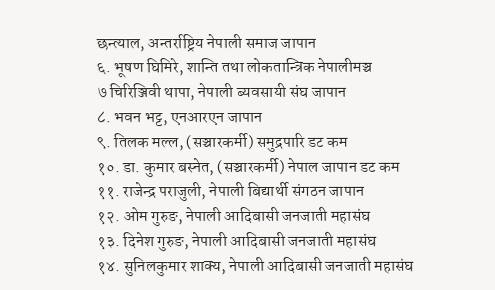छन्त्याल, अन्तर्राष्ट्रिय नेपाली समाज जापान
६. भूषण घिमिरे, शान्ति तथा लोकतान्त्रिक नेपालीमञ्च
७ चिरिञ्जिवी थापा, नेपाली ब्यवसायी संघ जापान
८. भवन भट्ट, एनआरएन जापान
९. तिलक मल्ल, (सञ्चारकर्मी) समुद्रपारि डट कम
१०. डा. कुमार बस्नेत, (सञ्चारकर्मी) नेपाल जापान डट कम
११. राजेन्द्र पराजुली, नेपाली बिद्यार्थी संगठन जापान
१२. ओम गुरुङ, नेपाली आदिबासी जनजाती महासंघ
१३. दिनेश गुरुङ, नेपाली आदिबासी जनजाती महासंघ
१४. सुनिलकुमार शाक्य, नेपाली आदिबासी जनजाती महासंघ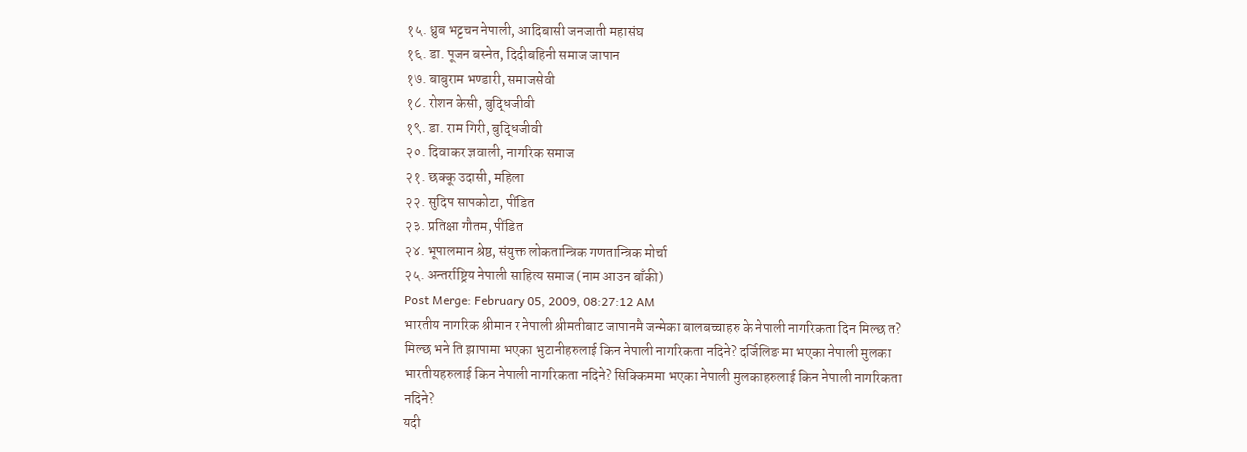१५. ध्रुब भट्टचन नेपाली, आदिबासी जनजाती महासंघ
१६. डा. पूजन बस्नेत, दिदीबहिनी समाज जापान
१७. बाबुराम भण्डारी, समाजसेवी
१८. रोशन केसी, बुद्धिजीवी
१९. डा. राम गिरी, बुद्धिजीवी
२०. दिवाकर ज्ञवाली, नागरिक समाज
२१. छक्कू उदासी, महिला
२२. सुदिप सापकोटा, पींडित
२३. प्रतिक्षा गौतम, पींडित
२४. भूपालमान श्रेष्ठ, संयुक्त लोकतान्त्रिक गणतान्त्रिक मोर्चा
२५. अन्तर्राष्ट्रिय नेपाली साहित्य समाज (नाम आउन बाँकी)
Post Merge: February 05, 2009, 08:27:12 AM
भारतीय नागरिक श्रीमान र नेपाली श्रीमतीबाट जापानमै जन्मेका बालबच्चाहरु के नेपाली नागरिकता दिन मिल्छ त?
मिल्छ भने ति झापामा भएका भुटानीहरुलाई किन नेपाली नागरिकता नदिने? दर्जिलिङ मा भएका नेपाली मुलका भारतीयहरुलाई किन नेपाली नागरिकता नदिने? सिक्किममा भएका नेपाली मुलकाहरुलाई किन नेपाली नागरिकता नदिने?
यदी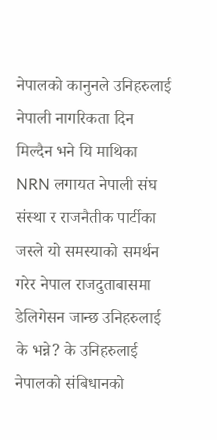नेपालको कानुनले उनिहरुलाई नेपाली नागरिकता दिन मिल्दैन भने यि माथिका NRN लगायत नेपाली संघ संस्था र राजनैतीक पार्टीका जस्ले यो समस्याको समर्थन गरेर नेपाल राजदुताबासमा डेलिगेसन जान्छ उनिहरुलाई के भन्ने? के उनिहरुलाई नेपालको संबिधानको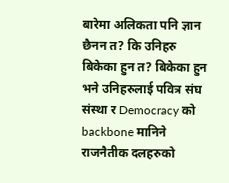बारेमा अलिकता पनि ज्ञान छैनन त? कि उनिहरु बिकेका हुन त? बिकेका हुन भने उनिहरुलाई पवित्र संघ संस्था र Democracy को backbone मानिने राजनैतीक दलहरुको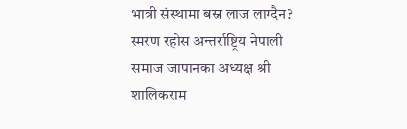भात्री संस्थामा बस्न लाज लाग्दैन?
स्मरण रहोस अन्तर्राष्ट्रिय नेपाली समाज जापानका अध्यक्ष श्री शालिकराम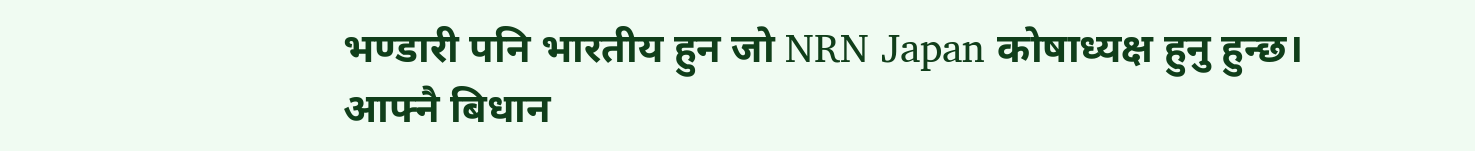भण्डारी पनि भारतीय हुन जो NRN Japan कोषाध्यक्ष हुनु हुन्छ।
आफ्नै बिधान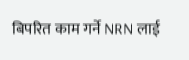बिपरित काम गर्ने NRN लाई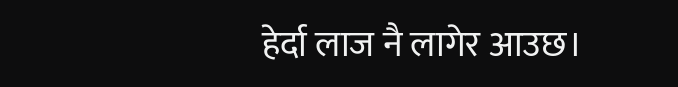हेर्दा लाज नै लागेर आउछ।